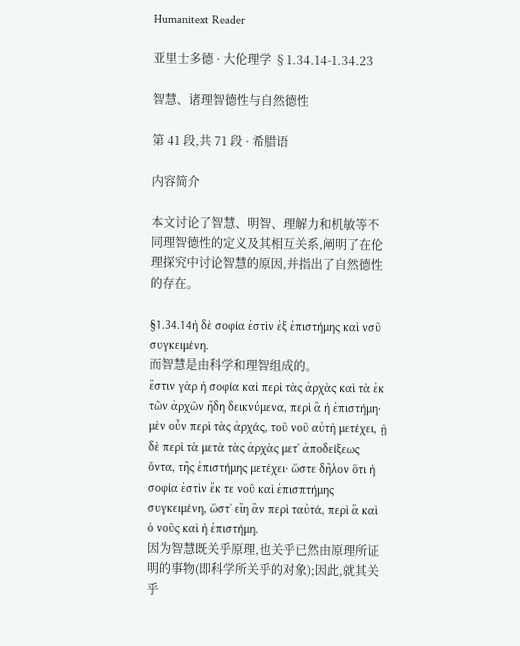Humanitext Reader

亚里士多德 · 大伦理学 §1.34.14-1.34.23

智慧、诸理智德性与自然德性

第 41 段,共 71 段 · 希腊语

内容简介

本文讨论了智慧、明智、理解力和机敏等不同理智德性的定义及其相互关系,阐明了在伦理探究中讨论智慧的原因,并指出了自然德性的存在。

§1.34.14ἡ δὲ σοφία ἐστὶν ἐξ ἐπιστήμης καὶ νσῦ συγκειμένη.
而智慧是由科学和理智组成的。
ἔστιν γὰρ ἡ σοφία καὶ περὶ τὰς ἀρχὰς καὶ τὰ ἐκ τῶν ἀρχῶν ἤδη δεικνύμενα, περὶ ἂ ἡ ἐπιστήμη· μὲν οὖν περὶ τὰς ἀρχάς, τοῦ νοῦ αὐτὴ μετέχει, ῇ δὲ περὶ τὰ μετὰ τὰς ἀρχὰς μετ᾿ ἀποδείξεως ὄντα, τῆς ἐπιστήμης μετέχει· ὥστε δῆλον ὅτι ἡ σοφία ἐστὶν ἔκ τε νοῦ καὶ ἐπισπτήμης συγκειμένη, ὥστʼ εἴη ἂν περὶ ταὐτά, περὶ ἃ καὶ ὁ νοῦς καὶ ἡ ἐπιστήμη.
因为智慧既关乎原理,也关乎已然由原理所证明的事物(即科学所关乎的对象);因此,就其关乎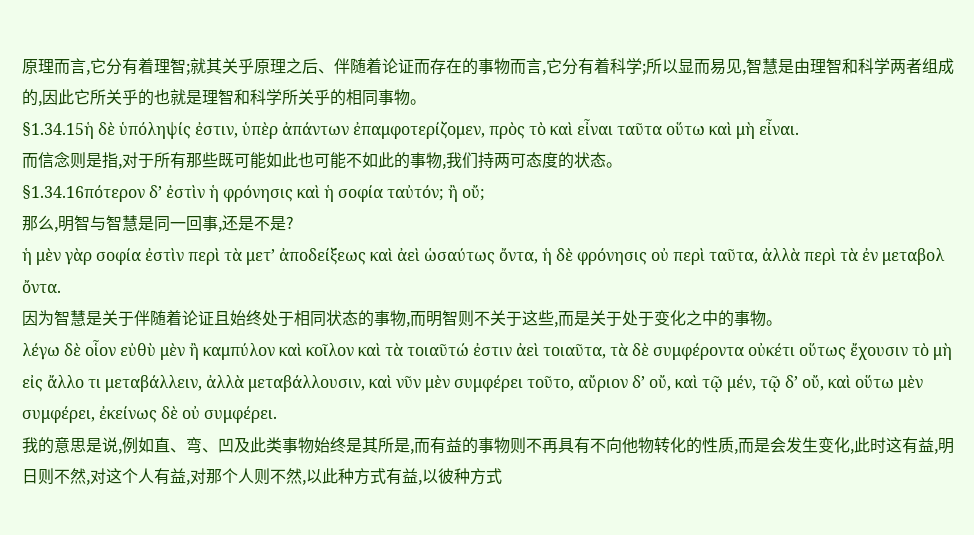原理而言,它分有着理智;就其关乎原理之后、伴随着论证而存在的事物而言,它分有着科学;所以显而易见,智慧是由理智和科学两者组成的,因此它所关乎的也就是理智和科学所关乎的相同事物。
§1.34.15ἡ δὲ ὑπόληψίς ἐστιν, ὑπὲρ ἀπάντων ἐπαμφοτερίζομεν, πρὸς τὸ καὶ εἶναι ταῦτα οὕτω καὶ μὴ εἶναι.
而信念则是指,对于所有那些既可能如此也可能不如此的事物,我们持两可态度的状态。
§1.34.16πότερον δʼ ἐστὶν ἡ φρόνησις καὶ ἡ σοφία ταὐτόν; ἢ οὔ;
那么,明智与智慧是同一回事,还是不是?
ἡ μὲν γὰρ σοφία ἐστὶν περὶ τὰ μετʼ ἀποδείξεως καὶ ἀεὶ ὡσαύτως ὄντα, ἡ δὲ φρόνησις οὐ περὶ ταῦτα, ἀλλὰ περὶ τὰ ἐν μεταβολ ὄντα.
因为智慧是关于伴随着论证且始终处于相同状态的事物,而明智则不关于这些,而是关于处于变化之中的事物。
λέγω δὲ οἷον εὐθὺ μὲν ἢ καμπύλον καὶ κοῖλον καὶ τὰ τοιαῦτώ ἐστιν ἀεὶ τοιαῦτα, τὰ δὲ συμφέροντα οὐκέτι οὕτως ἔχουσιν τὸ μὴ εἰς ἄλλο τι μεταβάλλειν, ἀλλὰ μεταβάλλουσιν, καὶ νῦν μὲν συμφέρει τοῦτο, αὔριον δʼ οὔ, καὶ τῷ μέν, τῷ δʼ οὔ, καὶ οὕτω μὲν συμφέρει, ἐκείνως δὲ οὐ συμφέρει.
我的意思是说,例如直、弯、凹及此类事物始终是其所是,而有益的事物则不再具有不向他物转化的性质,而是会发生变化,此时这有益,明日则不然,对这个人有益,对那个人则不然,以此种方式有益,以彼种方式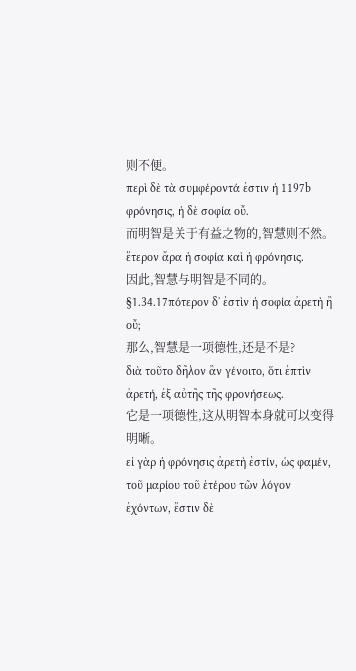则不便。
περὶ δὲ τὰ συμφέροντά ἐστιν ἡ 1197b φρόνησις, ἡ δὲ σοφία οὔ.
而明智是关于有益之物的,智慧则不然。
ἕτερον ἄρα ἡ σοφία καὶ ἡ φρόνησις.
因此,智慧与明智是不同的。
§1.34.17πότερον δʼ ἐστὶν ἡ σοφία ἀρετὴ ἢ οὔ;
那么,智慧是一项德性,还是不是?
διὰ τοῦτο δῆλον ἂν γένοιτο, ὅτι ἐπτὶν ἀρετή, ἐξ αὐτῆς τῆς φρονήσεως.
它是一项德性,这从明智本身就可以变得明晰。
εἰ γὰρ ἡ φρόνησις ἀρετὴ ἐστίν, ὡς φαμέν, τοῦ μαρίου τοῦ ἑτέρου τῶν λόγον ἐχόντων, ἔστιν δὲ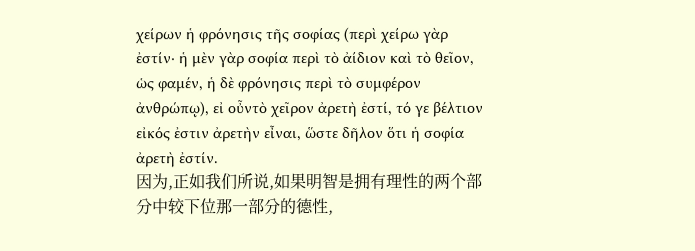χείρων ἡ φρόνησις τῆς σοφίας (περὶ χείρω γὰρ ἐστίν· ἡ μὲν γὰρ σοφία περὶ τὸ ἀίδιον καὶ τὸ θεῖον, ὡς φαμέν, ἡ δὲ φρόνησις περὶ τὸ συμφέρον ἀνθρώπῳ), εἰ οὖντὸ χεῖρον ἀρετὴ ἐστί, τό γε βέλτιον εἰκός ἐστιν ἀρετὴν εἶναι, ὥστε δῆλον ὅτι ἡ σοφία ἀρετὴ ἐστίν.
因为,正如我们所说,如果明智是拥有理性的两个部分中较下位那一部分的德性,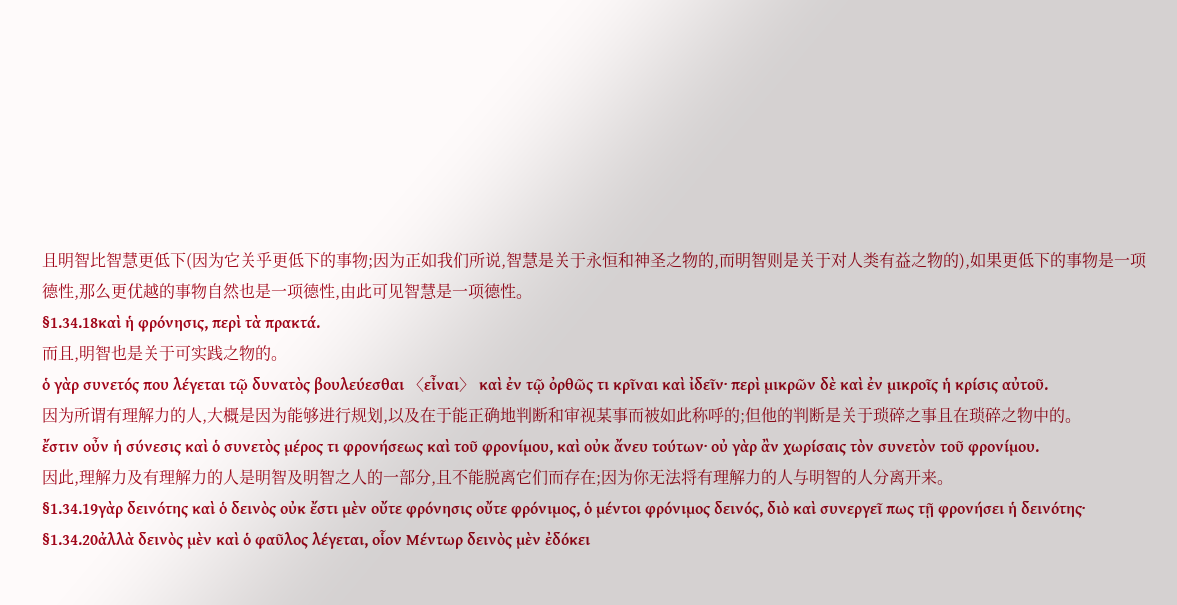且明智比智慧更低下(因为它关乎更低下的事物;因为正如我们所说,智慧是关于永恒和神圣之物的,而明智则是关于对人类有益之物的),如果更低下的事物是一项德性,那么更优越的事物自然也是一项德性,由此可见智慧是一项德性。
§1.34.18καὶ ἡ φρόνησις, περὶ τὰ πρακτά.
而且,明智也是关于可实践之物的。
ὁ γὰρ συνετός που λέγεται τῷ δυνατὸς βουλεύεσθαι 〈εἶναι〉 καὶ ἐν τῷ ὀρθῶς τι κρῖναι καὶ ἰδεῖν· περὶ μικρῶν δὲ καὶ ἐν μικροῖς ἡ κρίσις αὐτοῦ.
因为所谓有理解力的人,大概是因为能够进行规划,以及在于能正确地判断和审视某事而被如此称呼的;但他的判断是关于琐碎之事且在琐碎之物中的。
ἔστιν οὖν ἡ σύνεσις καὶ ὁ συνετὸς μέρος τι φρονήσεως καὶ τοῦ φρονίμου, καὶ οὐκ ἄνευ τούτων· οὐ γὰρ ἂν χωρίσαις τὸν συνετὸν τοῦ φρονίμου.
因此,理解力及有理解力的人是明智及明智之人的一部分,且不能脱离它们而存在;因为你无法将有理解力的人与明智的人分离开来。
§1.34.19γὰρ δεινότης καὶ ὁ δεινὸς οὐκ ἔστι μὲν οὔτε φρόνησις οὔτε φρόνιμος, ὁ μέντοι φρόνιμος δεινός, διὸ καὶ συνεργεῖ πως τῇ φρονήσει ἡ δεινότης· §1.34.20ἀλλὰ δεινὸς μὲν καὶ ὁ φαῦλος λέγεται, οἷον Μέντωρ δεινὸς μὲν ἐδόκει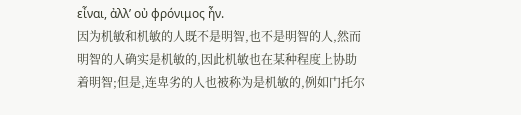εἶναι, ἀλλʼ οὐ φρόνιμος ἦν.
因为机敏和机敏的人既不是明智,也不是明智的人,然而明智的人确实是机敏的,因此机敏也在某种程度上协助着明智;但是,连卑劣的人也被称为是机敏的,例如门托尔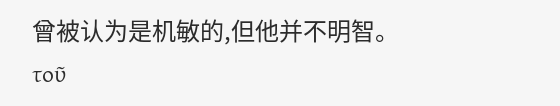曾被认为是机敏的,但他并不明智。
τοῦ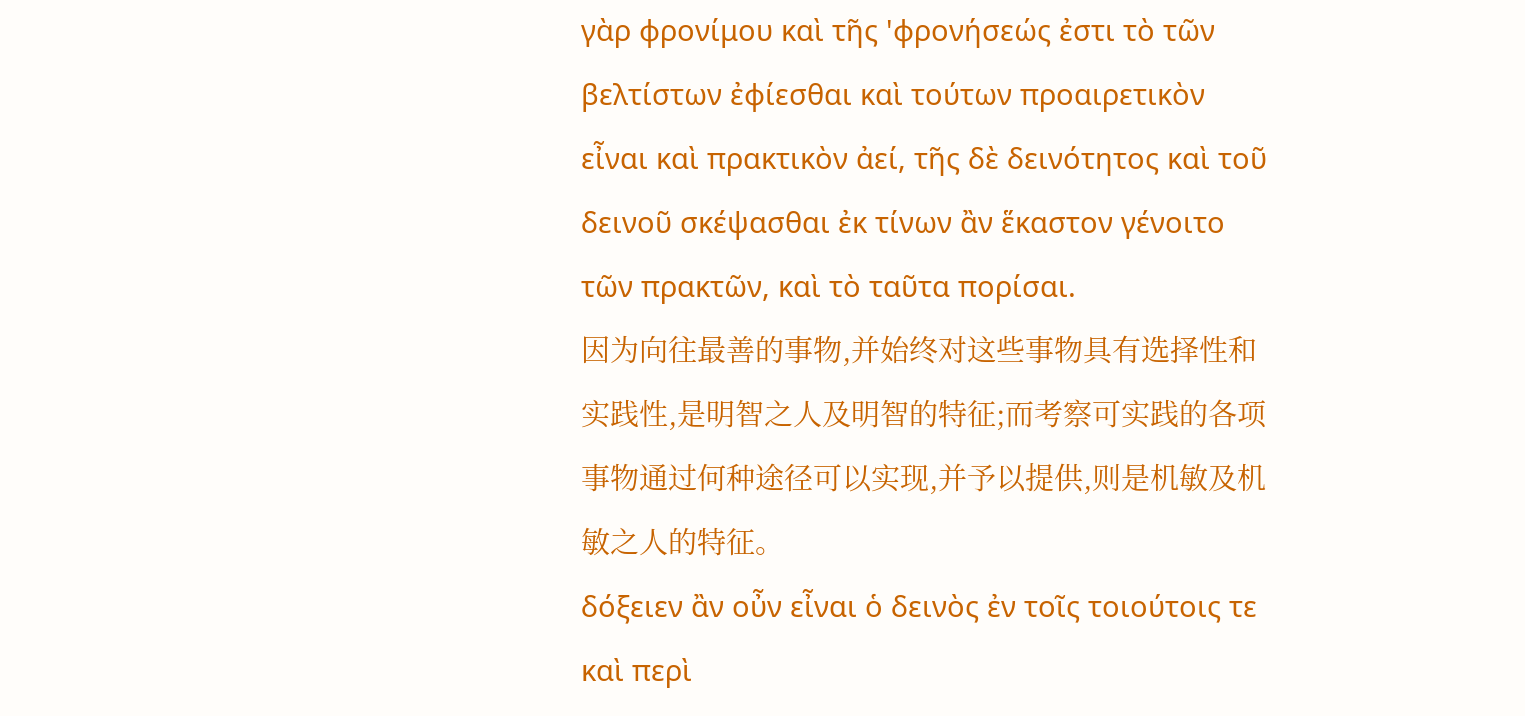γὰρ φρονίμου καὶ τῆς 'φρονήσεώς ἐστι τὸ τῶν βελτίστων ἐφίεσθαι καὶ τούτων προαιρετικὸν εἶναι καὶ πρακτικὸν ἀεί, τῆς δὲ δεινότητος καὶ τοῦ δεινοῦ σκέψασθαι ἐκ τίνων ἂν ἕκαστον γένοιτο τῶν πρακτῶν, καὶ τὸ ταῦτα πορίσαι.
因为向往最善的事物,并始终对这些事物具有选择性和实践性,是明智之人及明智的特征;而考察可实践的各项事物通过何种途径可以实现,并予以提供,则是机敏及机敏之人的特征。
δόξειεν ἂν οὖν εἶναι ὁ δεινὸς ἐν τοῖς τοιούτοις τε καὶ περὶ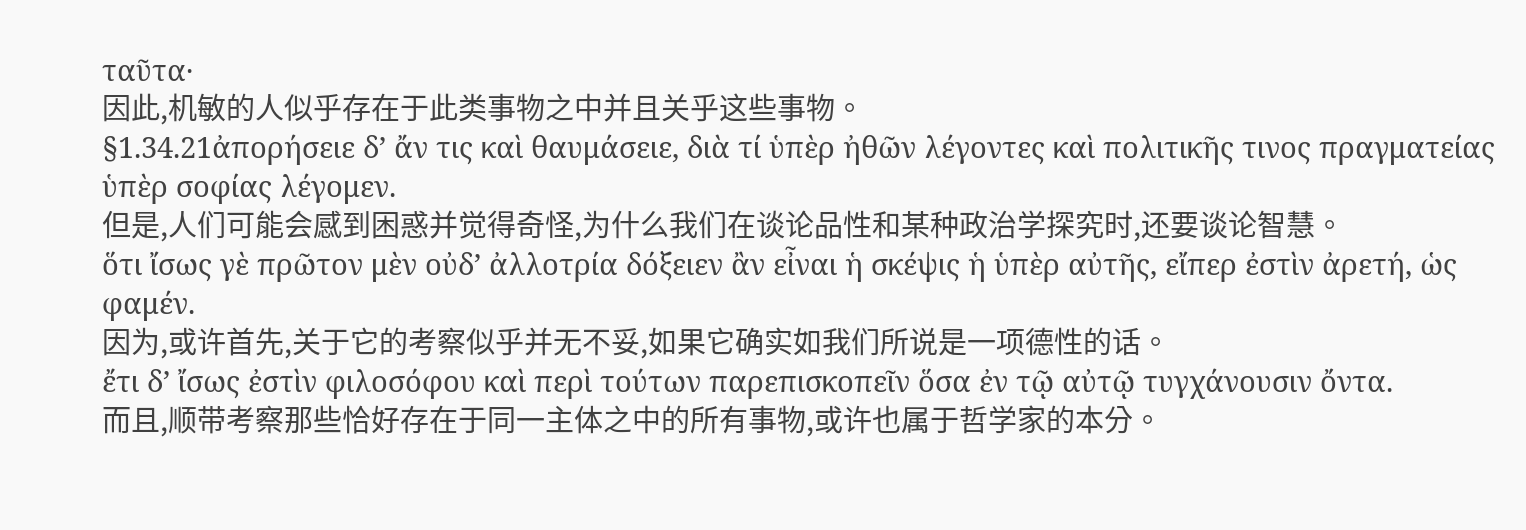ταῦτα·
因此,机敏的人似乎存在于此类事物之中并且关乎这些事物。
§1.34.21ἀπορήσειε δʼ ἄν τις καὶ θαυμάσειε, διὰ τί ὑπὲρ ἠθῶν λέγοντες καὶ πολιτικῆς τινος πραγματείας ὑπὲρ σοφίας λέγομεν.
但是,人们可能会感到困惑并觉得奇怪,为什么我们在谈论品性和某种政治学探究时,还要谈论智慧。
ὅτι ἴσως γὲ πρῶτον μὲν οὐδʼ ἀλλοτρία δόξειεν ἂν εἶναι ἡ σκέψις ἡ ὑπὲρ αὐτῆς, εἴπερ ἐστὶν ἀρετή, ὡς φαμέν.
因为,或许首先,关于它的考察似乎并无不妥,如果它确实如我们所说是一项德性的话。
ἔτι δʼ ἴσως ἐστὶν φιλοσόφου καὶ περὶ τούτων παρεπισκοπεῖν ὅσα ἐν τῷ αὐτῷ τυγχάνουσιν ὄντα.
而且,顺带考察那些恰好存在于同一主体之中的所有事物,或许也属于哲学家的本分。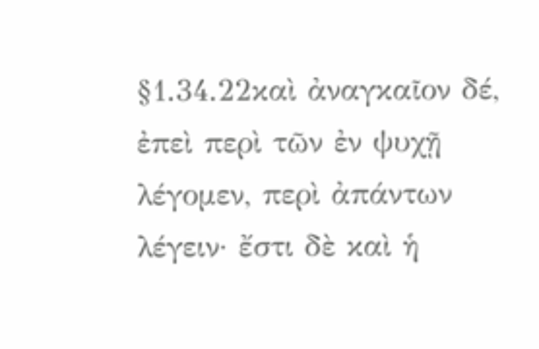§1.34.22καὶ ἀναγκαῖον δέ, ἐπεὶ περὶ τῶν ἐν ψυχῇ λέγομεν, περὶ ἀπάντων λέγειν· ἔστι δὲ καὶ ἡ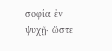σοφία ἐν ψυχῇ· ὥστε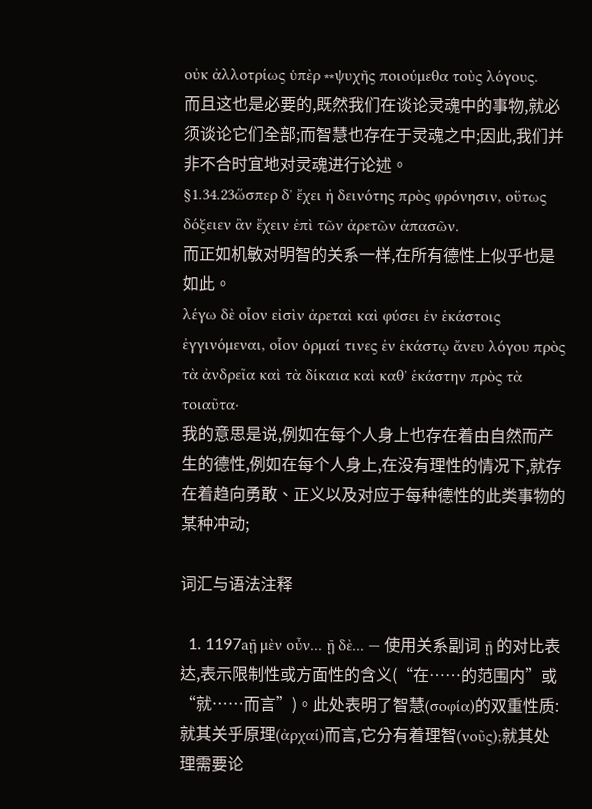οὐκ ἀλλοτρίως ὑπὲρ ∗∗ψυχῆς ποιούμεθα τοὺς λόγους.
而且这也是必要的,既然我们在谈论灵魂中的事物,就必须谈论它们全部;而智慧也存在于灵魂之中;因此,我们并非不合时宜地对灵魂进行论述。
§1.34.23ὥσπερ δʼ ἔχει ἡ δεινότης πρὸς φρόνησιν, οὕτως δόξειεν ἂν ἔχειν ἐπὶ τῶν ἀρετῶν ἀπασῶν.
而正如机敏对明智的关系一样,在所有德性上似乎也是如此。
λέγω δὲ οἷον εἰσὶν ἀρεταὶ καὶ φύσει ἐν ἑκάστοις ἐγγινόμεναι, οἷον ὁρμαί τινες ἐν ἑκάστῳ ἄνευ λόγου πρὸς τὰ ἀνδρεῖα καὶ τὰ δίκαια καὶ καθʼ ἑκάστην πρὸς τὰ τοιαῦτα·
我的意思是说,例如在每个人身上也存在着由自然而产生的德性,例如在每个人身上,在没有理性的情况下,就存在着趋向勇敢、正义以及对应于每种德性的此类事物的某种冲动;

词汇与语法注释

  1. 1197aῇ μὲν οὖν... ῇ δὲ... — 使用关系副词 ῇ 的对比表达,表示限制性或方面性的含义(“在……的范围内”或“就……而言”)。此处表明了智慧(σοφία)的双重性质:就其关乎原理(ἀρχαί)而言,它分有着理智(νοῦς);就其处理需要论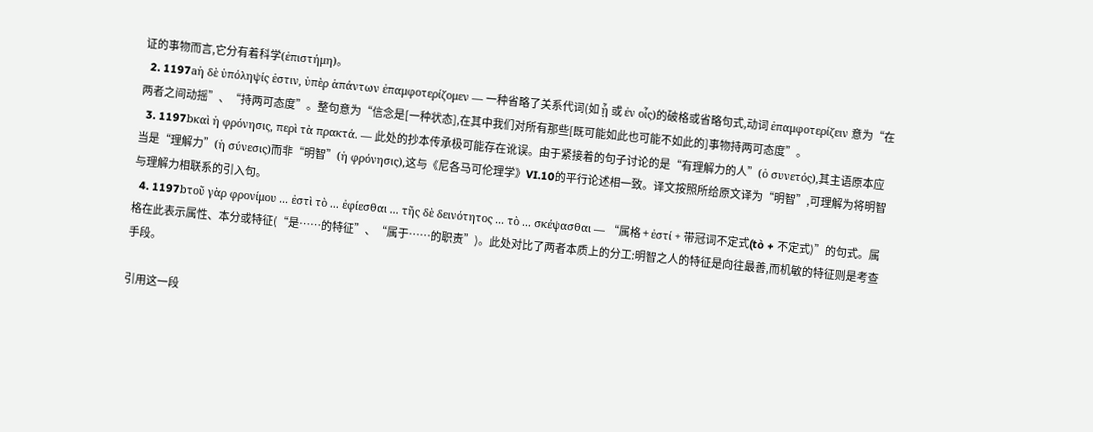证的事物而言,它分有着科学(ἐπιστήμη)。
  2. 1197aἡ δὲ ὑπόληψίς ἐστιν, ὑπὲρ ἁπάντων ἐπαμφοτερίζομεν — 一种省略了关系代词(如 ᾗ 或 ἐν οἷς)的破格或省略句式,动词 ἐπαμφοτερίζειν 意为“在两者之间动摇”、“持两可态度”。整句意为“信念是[一种状态],在其中我们对所有那些[既可能如此也可能不如此的]事物持两可态度”。
  3. 1197bκαὶ ἡ φρόνησις, περὶ τὰ πρακτά. — 此处的抄本传承极可能存在讹误。由于紧接着的句子讨论的是“有理解力的人”(ὁ συνετός),其主语原本应当是“理解力”(ἡ σύνεσις)而非“明智”(ἡ φρόνησις),这与《尼各马可伦理学》VI.10的平行论述相一致。译文按照所给原文译为“明智”,可理解为将明智与理解力相联系的引入句。
  4. 1197bτοῦ γὰρ φρονίμου ... ἐστὶ τὸ ... ἐφίεσθαι ... τῆς δὲ δεινότητος ... τὸ ... σκέψασθαι — “属格 + ἐστί + 带冠词不定式(tò + 不定式)”的句式。属格在此表示属性、本分或特征(“是……的特征”、“属于……的职责”)。此处对比了两者本质上的分工:明智之人的特征是向往最善,而机敏的特征则是考查手段。

引用这一段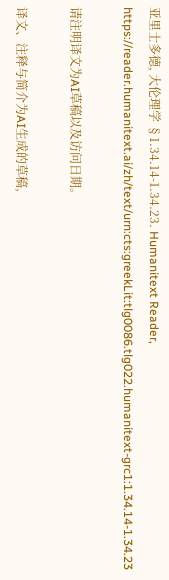亚里士多德, 大伦理学 §1.34.14-1.34.23. Humanitext Reader, https://reader.humanitext.ai/zh/text/urn:cts:greekLit:tlg0086.tlg022.humanitext-grc1:1.34.14-1.34.23

请注明译文为AI草稿以及访问日期。

译文、注释与简介为AI生成的草稿,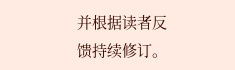并根据读者反馈持续修订。